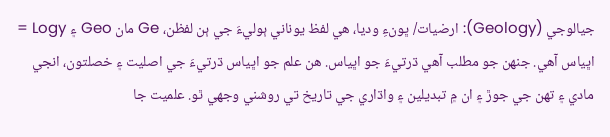جيالوجي (Geology): ارضيات/ ڀونءِ وديا، هي لفظ يوناني ٻوليءَ جي ٻن لفظن، Ge مان Geo ۽ Logy = اڀياس آهي. جنهن جو مطلب آهي ڌرتيءَ جو اڀياس. هن علم جو اڀياس ڌرتيءَ جي اصليت ۽ خصلتون، انجي مادي ۽ تھن جي جوڙ ۽ ان ۾ تبديلين ۽ واڌاري جي تاريخ تي روشني وجهي ٿو. علميت جا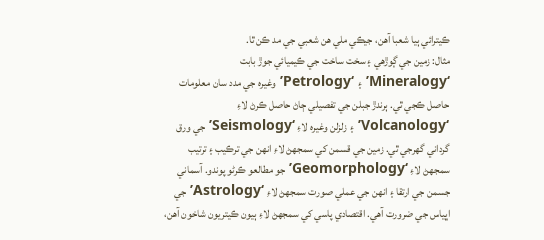ڪيترائي ٻيا شعبا آهن، جيڪي ملي هن شعبي جي مد ڪن ٿا.
مثال: زمين جي ڳوڙهي ۽ سخت ساخت جي ڪيميائي جوڙ بابت ‘Mineralogy’ ۽ ‘Petrology’ وغيرہ جي مدد سان معلومات حاصل ڪجي ٿي. ٻرندڙ جبلن جي تفصيلي ڄاڻ حاصل ڪرڻ لاءِ ‘Volcanology’ ۽ زلزلن وغيرہ لاءِ ‘Seismology’ جي ورق گرداني گهرجي ٿي. زمين جي قسمن کي سمجهڻ لاءِ انهن جي ترڪيب ۽ ترتيب سمجهڻ لاءِ ‘Geomorphology’ جو مطالعو ڪرڻو پوندو. آسماني جسمن جي ارتقا ۽ انهن جي عملي صورت سمجهڻ لاءِ ‘Astrology’ جي اڀياس جي ضرورت آهي. اقتصادي پاسي کي سمجهڻ لاءِ ٻيون ڪيتريون شاخون آهن،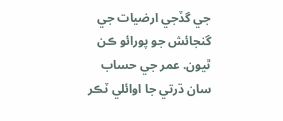جي گڏجي ارضيات جي گنجائش جو پورائو ڪن ٿيون. عمر جي حساب سان ڌرتي جا اوائلي ٽڪر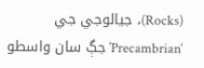(Rocks)، جيالوجي جي ‘Precambrian’ جڳ سان واسطو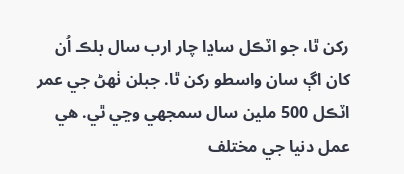رکن ٿا، جو اٽڪل ساڍا چار ارب سال بلڪ اُن کان اڳ سان واسطو رکن ٿا. جبلن ٺھڻ جي عمر اٽڪل 500 ملين سال سمجهي وڃي ٿي. هي عمل دنيا جي مختلف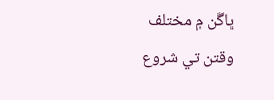ڀاڱن ۾ مختلف وقتن تي شروع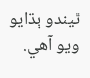ٿيندو ٻڌايو ويو آهي.